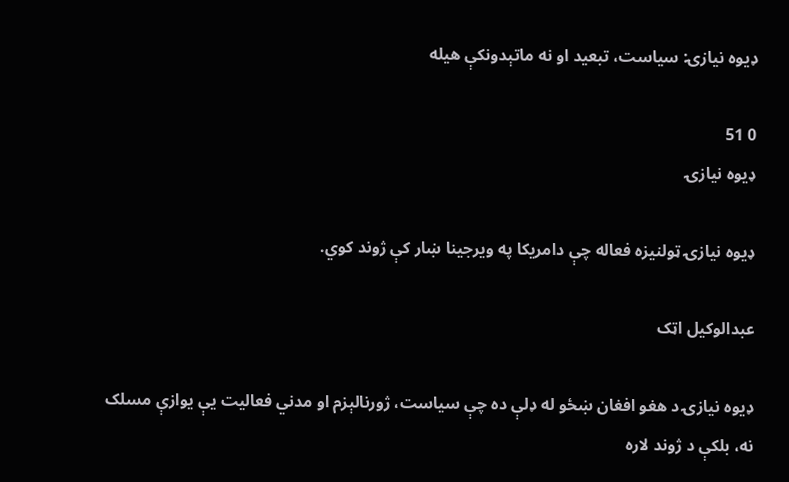ډیوه نیازۍ: سیاست، تبعید او نه ماتېدونکې هیله

0 51
ډیوه نیازۍ

ډیوه نیازۍ ټولنیزه فعاله چې دامریکا په ویرجینا ښار کې ژوند کوي.

عبدالوکیل اټک

ډیوه نیازۍ د هغو افغان ښځو له ډلې ده چې سیاست، ژورنالېزم او مدني فعالیت یې یوازې مسلک نه، بلکې د ژوند لاره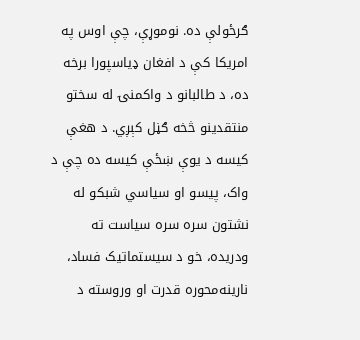ګرځولې ده. نوموړې، چې اوس په امریکا کې د افغان ډیاسپورا برخه ده، د طالبانو د واکمنۍ له سختو منتقدینو څخه ګڼل کېږي. د هغې کیسه د یوې ښځې کیسه ده چې د واک، پیسو او سیاسي شبکو له نشتون سره سره سیاست ته ودریده، خو د سیستماتیک فساد، نارینه‌محوره قدرت او وروسته د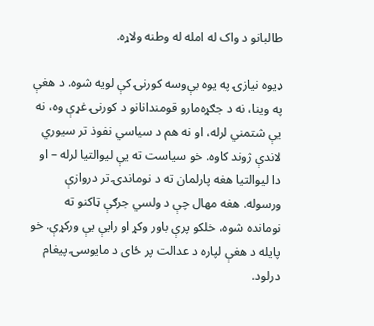طالبانو د واک له امله له وطنه ولاړه.

ډیوه نیازۍ په یوه بې‌وسه کورنۍ کې لویه شوه. د هغې په وینا، نه د جګړه‌مارو قومندانانو د کورنۍ غړې وه، نه یې شتمني لرله، او نه هم د سیاسي نفوذ تر سیوري لاندې ژوند کاوه. خو سیاست ته یې لیوالتیا لرله – او دا لیوالتیا هغه پارلمان ته د نوماندۍ تر دروازې ورسوله. هغه مهال چې د ولسي جرګې ټاکنو ته نومانده شوه، خلکو پرې باور وکړ او رایې یې ورکړې. خو پایله د هغې لپاره د عدالت پر ځای د مایوسۍ پیغام درلود.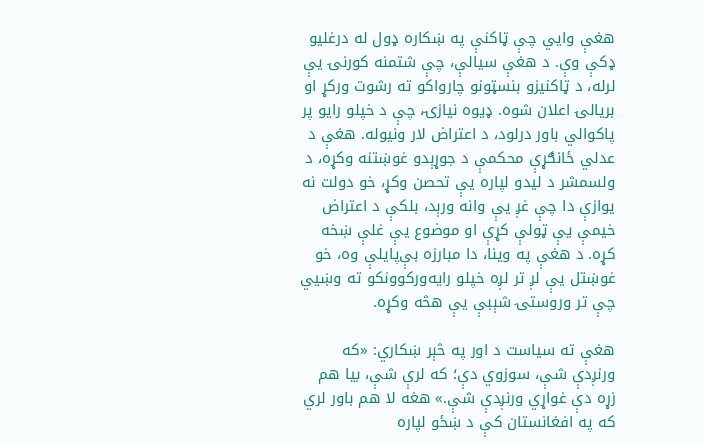هغې وايي چې ټاکنې په ښکاره ډول له درغلیو ډکې وې. د هغې سیالې، چې شتمنه کورنۍ یې لرله، د ټاکنیزو بنسټونو چارواکو ته رشوت ورکړ او بریالۍ اعلان شوه. ډیوه نیازۍ، چې د خپلو رایو پر پاکوالي باور درلود، د اعتراض لار ونیوله. هغې د عدلي ځانګړې محکمې د جوړېدو غوښتنه وکړه، د ولسمشر د لیدو لپاره یې تحصن وکړ، خو دولت نه یوازې دا چې غږ یې وانه ورېد، بلکې د اعتراض خیمې یې ټولې کړې او موضوع یې غلې ښخه کړه. د هغې په وینا، دا مبارزه بې‌پایلې وه، خو غوښتل یې لږ تر لږه خپلو رایه‌ورکوونکو ته وښيي چې تر وروستۍ شېبې یې هڅه وکړه.

هغې ته سیاست د اور په څېر ښکاري: «که ورنږدې شې، سوزوي دې؛ که لرې شې، بیا هم زړه دې غواړي ورنږدې شې.» هغه لا هم باور لري که په افغانستان کې د ښځو لپاره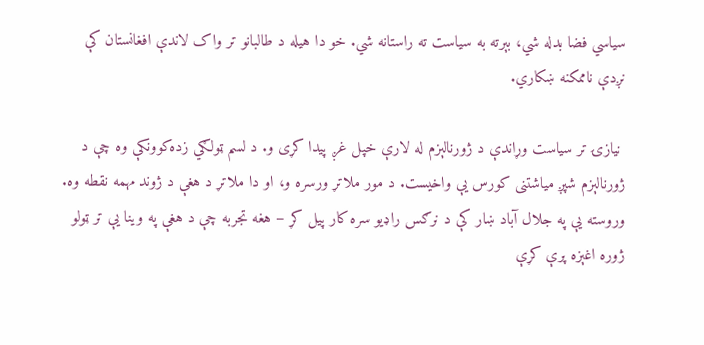سیاسي فضا بدله شي، بېرته به سیاست ته راستانه شي. خو دا هیله د طالبانو تر واک لاندې افغانستان کې نږدې ناممکنه ښکاري.

 نیازۍ تر سیاست وړاندې د ژورنالېزم له لارې خپل غږ پیدا کړی و. د لسم ټولګي زده‌کوونکې وه چې د ژورنالېزم شپږ میاشتنی کورس یې واخیست. د مور ملاتړ ورسره و، او دا ملاتړ د هغې د ژوند مهمه نقطه وه. وروسته یې په جلال آباد ښار کې د نرګس راډیو سره کار پیل کړ – هغه تجربه چې د هغې په وینا یې تر ټولو ژوره اغېزه پرې کړې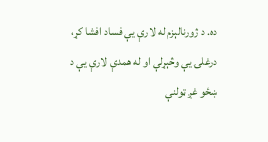ده. د ژورنالېزم له لارې یې فساد افشا کړ، درغلۍ یې وڅېړلې او له همدې لارې یې د ښځو غږ ټولنې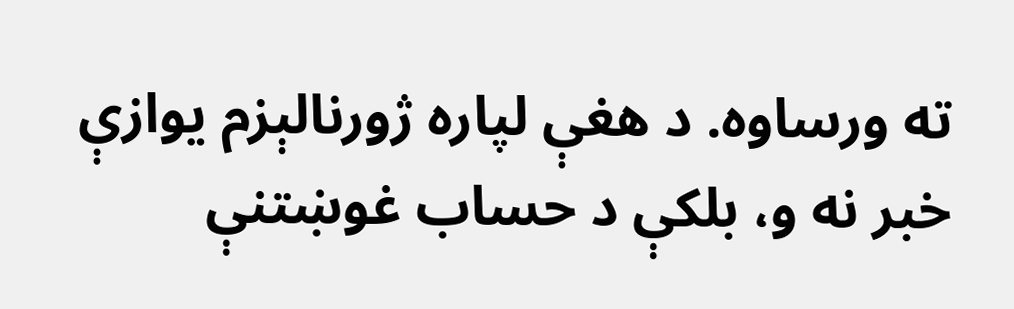ته ورساوه. د هغې لپاره ژورنالېزم یوازې خبر نه و، بلکې د حساب غوښتنې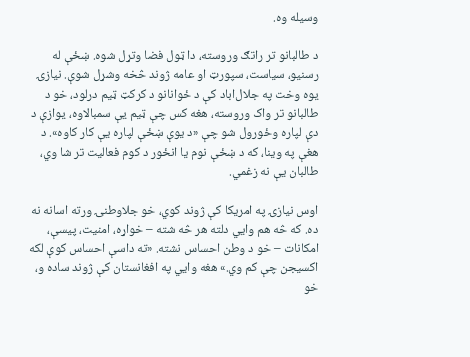وسیله وه.

د طالبانو تر راتګ وروسته، دا ټول فضا وتړل شوه. ښځې له رسنیو، سیاست، سپورټ او عامه ژوند څخه وشړل شوې. نیازۍ یوه وخت په جلال‌اباد کې د ځوانانو د کرکټ ټیم درلود، خو د طالبانو تر واک وروسته، هغه کس چې ټیم یې سمبالاوه، یوازې د دې لپاره وځورول شو چې «د یوې ښځې لپاره یې کار کاوه». د هغې په وینا، که د ښځې نوم یا انځور د کوم فعالیت تر شا وي، طالبان یې نه زغمي.

اوس نیازۍ په امریکا کې ژوند کوي، خو جلاوطنۍ ورته اسانه نه ده. که څه هم وايي دلته هر څه شته – خواړه، امنیت، پیسې، امکانات – خو د وطن احساس نشته. «ته داسې احساس کوې لکه اکسیجن چې کم وي.» هغه وايي په افغانستان کې ژوند ساده و، خو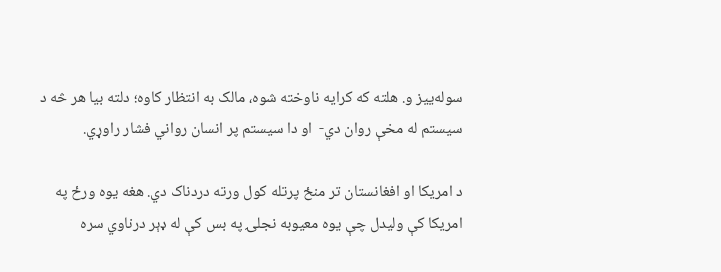سوله‌ییز و. هلته که کرایه ناوخته شوه، مالک به انتظار کاوه؛ دلته بیا هر څه د سیستم له مخې روان دي-  او دا سیستم پر انسان رواني فشار راوړي.

د امریکا او افغانستان تر منځ پرتله کول ورته دردناک دي. هغه یوه ورځ په امریکا کې ولیدل چې یوه معیوبه نجلۍ په بس کې له ډېر درناوي سره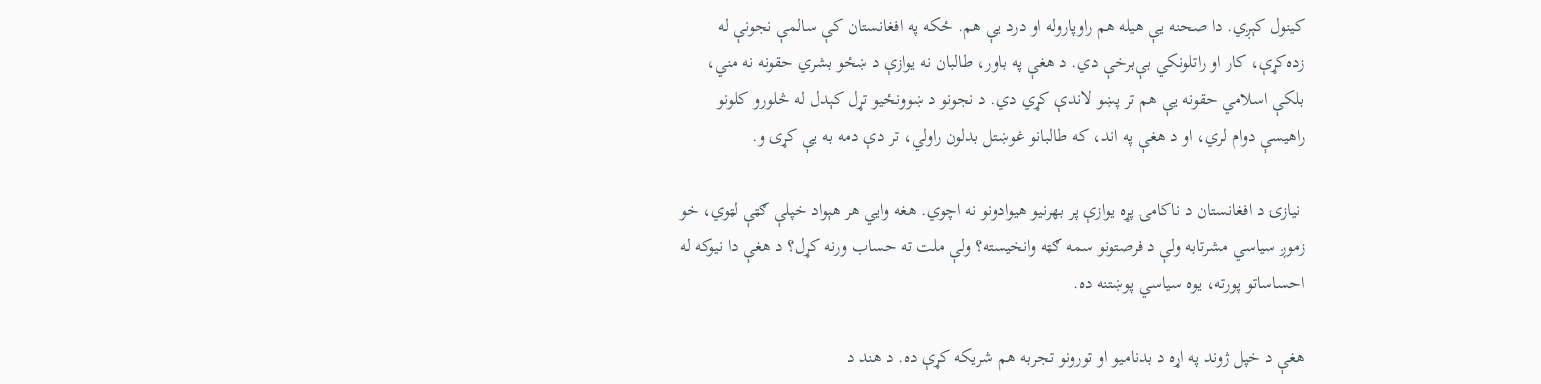کینول کېږي. دا صحنه یې هیله هم راوپاروله او درد یې هم. ځکه په افغانستان کې سالمې نجونې له زده‌کړې، کار او راتلونکي بې‌برخې دي. د هغې په باور، طالبان نه یوازې د ښځو بشري حقونه نه مني، بلکې اسلامي حقونه یې هم تر پښو لاندې کړي دي. د نجونو د ښوونځیو تړل کېدل له څلورو کلونو راهیسې دوام لري، او د هغې په اند، که طالبانو غوښتل بدلون راولي، تر دې دمه به یې کړی و.

 نیازۍ د افغانستان د ناکامۍ پړه یوازې پر بهرنیو هیوادونو نه اچوي. هغه وايي هر هېواد خپلې ګټې لټوي، خو زموږ سیاسي مشرتابه ولې د فرصتونو سمه ګټه وانخیسته؟ ولې ملت ته حساب ورنه کړل؟ د هغې دا نیوکه له احساساتو پورته، یوه سیاسي پوښتنه ده.

هغې د خپل ژوند په اړه د بدنامیو او تورونو تجربه هم شریکه کړې ده. د هند د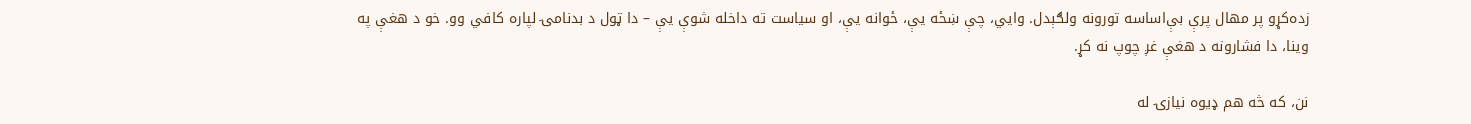زده‌کړو پر مهال پرې بې‌اساسه تورونه ولګېدل. وايي، چې ښځه یې، ځوانه یې، او سیاست ته داخله شوې یې – دا ټول د بدنامۍ لپاره کافي وو. خو د هغې په وینا، دا فشارونه د هغې غږ چوپ نه کړ.

نن، که څه هم ډیوه نیازۍ له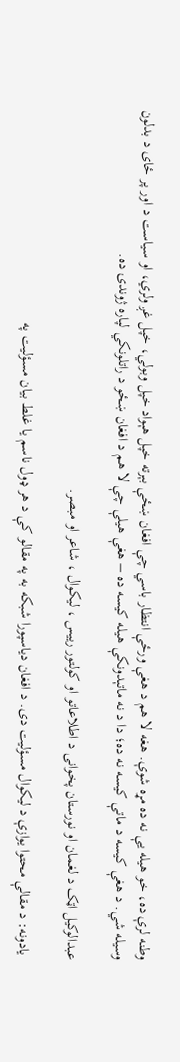وطنه لرې ده، خو هیله یې نه ده مړه شوې. هغه لا هم د هغې ورځې انتظار باسي چې افغان ښځې بېرته خپل هېواد خپل وبولي، خپل غږ ولري، او سیاست د اور پر ځای د بدلون وسیله شي. د هغې کیسه د ماتې کیسه نه ده؛ دا د نه ماتېدونکې هیله کیسه ده – هغې هیلې چې لا هم د افغان ښځو د راتلونکي لپاره ژوندۍ ده.

عبدالوکیل اټک د لغمان او نورستان پخوانی د اطلاعاتو او کولتور رییس ، لیکوال ، شاعر او مبصر.

 یادونه: د مقالې محتوا یوازې د لیکوال مسؤلیت دی. د افغان دیاسپورا شبکه به په مقالو کې د هر ډول ناسم یا غلط بیان مسؤلیت په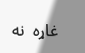غاړه  نه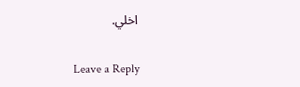اخلي.

Leave a Reply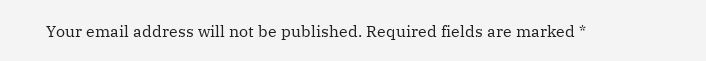Your email address will not be published. Required fields are marked *